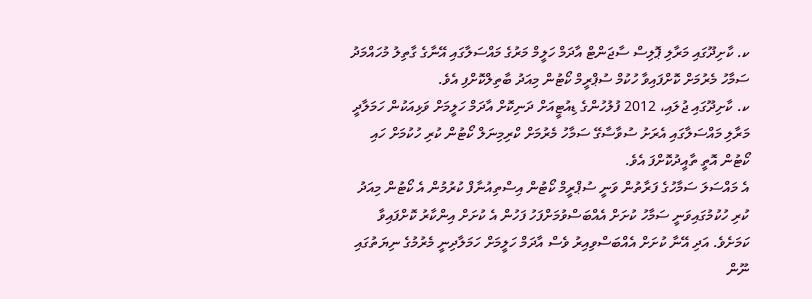ކ. ކާށިދޫގައި މަރާލި ޕޮލިސް ސާޖަންޓް އާދަމް ހަލީމް މަރުގެ މައްސަލާގައި އޭނާގެ ގާތިލު މުހައްމަދު ސަމާހު މެރުމަށް ކޮށްފައިވާ ހުކުމް ސުޕްރީމް ކޯޓުން މިއަދު ބާތިލްކޮށްފި އެވެ.
ކ. ކާށިދޫގައި ޖުލައި، 2012 ފުލުހުންގެ ޑިއުޓީއަށް ދަނިކޮށް އާދަމް ހަލީމަށް ވަޅިއަކުން ހަމަލާދީ މަރާލި މައްސަލާގައި އެރަށު ސުވާސާގޭ ސަމާހު މެރުމަށް ކްރިމިނަލް ކޯޓުން ކުރި ހުކުމަށް ހައި ކޯޓުން އޮތީ ތާއީދުކޮށްފަ އެވެ.
އެ މައްސަލަ ސަމާހުގެ ފަރާތުން ވަނީ ސުޕްރީމް ކޯޓުން އިސްތިއުނާފް ކުރުމުން އެ ކޯޓުން މިއަދު ކުރި ހުކުމުގައިވަނީ ސަމާހު ކުށަށް އެއްބަސްވުމަށްފަހު ފަހުން އެ ކުށަށް އިންކާރު ކޮށްފައިވާ ކަމަށެވެ. އަދި އޭނާ ކުށަށް އެއްބަސްވިއިރު ވެސް އާދަމް ހަލީމަށް ހަމަލާދިނީ މެރުމުގެ ނިޔަތުގައި ނޫން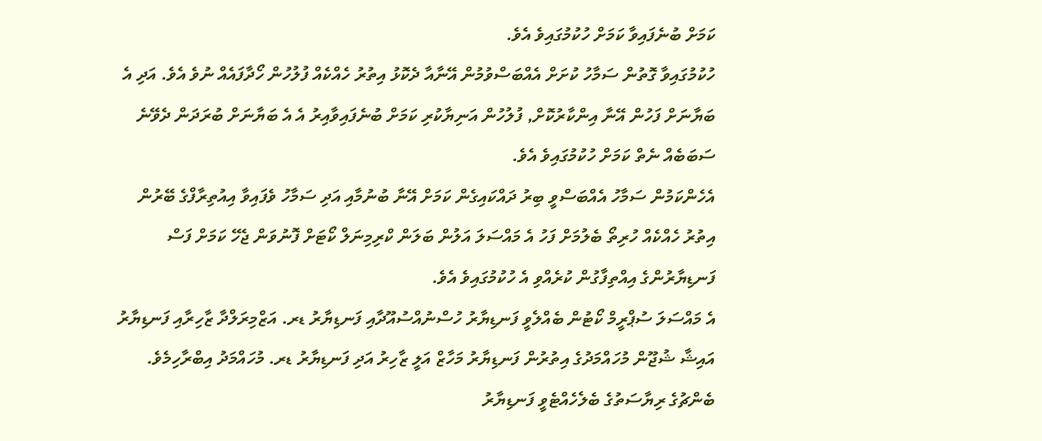ކަމަށް ބުނެފައިވާ ކަމަށް ހުކުމުގައިވެ އެވެ.
ހުކުމުގައިވާ ގޮތުން ސަމާހު ކުށަށް އެއްބަސްވުމުން އޭނާއާ ދެކޮޅު އިތުރު ހެއްކެއް ފުލުހުން ހޯދާފައެއް ނުވެ އެވެ. އަދި އެ ބަޔާނަށް ފަހުން އޭނާ އިންކާރުކޮށް, ފުލުހުން އަނިޔާކުރި ކަމަށް ބުނެފައިވާއިރު އެ އެ ބަޔާނަށް ބުރަދަން ދެވޭނެ ސަބަބެއް ނެތް ކަމަށް ހުކުމުގައިވެ އެވެ.
އެހެންކަމުން ސަމާހު އެއްބަސްވީ ބިރު ދައްކައިގެން ކަމަށް އޭނާ ބުނުމާއި އަދި ސަމާހު ވެފައިވާ އިއުތިރާފްގެ ބޭރުން އިތުރު ހެއްކެއް ހުރިތޯ ބެލުމަށް ފަހު އެ މައްސަލަ އަލުން ބަލަން ކްރިމިނަލް ކޯޓަށް ފޮނުވަން ޖެހޭ ކަމަށް ފަސް ފަނޑިޔާރުންގެ އިއްތިފާގުން ކުރެއްވި އެ ހުކުމުގައިވެ އެވެ.
އެ މައްސަލަ ސުޕްރީމް ކޯޓުން ބެއްލެވީ ފަނޑިޔާރު ހުސްނުއްސުއޫދާއި ފަނޑިޔާރު ޑރ. އަޒްމިރަލްދާ ޒާހިރާއި ފަނޑިޔާރު އައިޝާ ޝުޖޫން މުހައްމަދުގެ އިތުރުން ފަނޑިޔާރު މަހާޒް އަލީ ޒާހިރު އަދި ފަނޑިޔާރު ޑރ. މުހައްމަދު އިބްރާހިމެވެ. ބެންޗުގެ ރިޔާސަތުގެ ބެލެހެއްޓެވީ ފަނޑިޔާރު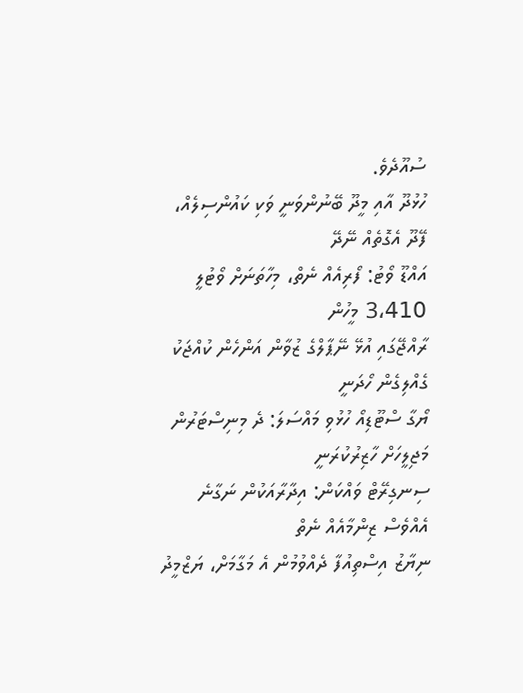ސުއޫދެވެ.
ހުޅުދޫ އާއި މީދޫ ބޭނުންވަނީ ވަކި ކައުންސިލެއް، ފޭދޫ އެގޮތެއް ނޭދޭ
އައްޑޫ ވޯޓު: ފޯރިއެއް ނެތް، މިހާތަނަށް ވޯޓުލީ 3،410 މީހުން
ރާއްޖޭގައި އުޅޭ ނޭޕާލްގެ ޒުވާން އަންހެން ކުއްޖަކު ގެއްލިގެން ހޯދަނީ
ޔޯގާ ސްޓޫޑިއޯ ހުޅުވި މައްސަލަ: ދެ މިނިސްޓަރުން މަޖިލީހަށް ހާޒިރުކުރަނީ
ސިނގިރޭޓް ވައްކަން: އިދާރާއަކުން ނަގާނެ އެއްވެސް ޒިންމާއެއް ނެތް
ނިޔާޒު އިސްތިއުފާ ދެއްވުމުން އެ މަގާމަށް، ޔަޒްމީދު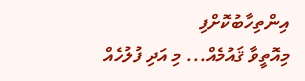އިންތިހާބުކޮށްފި
މިއޮތީވާ ޤައުމެއް... މި އަދި ފުލުހެއް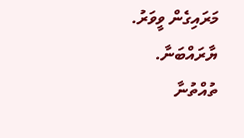މަރައިގެން ވީވަރު. ޔާރައްބަނާ.
ތުއްތުނާ